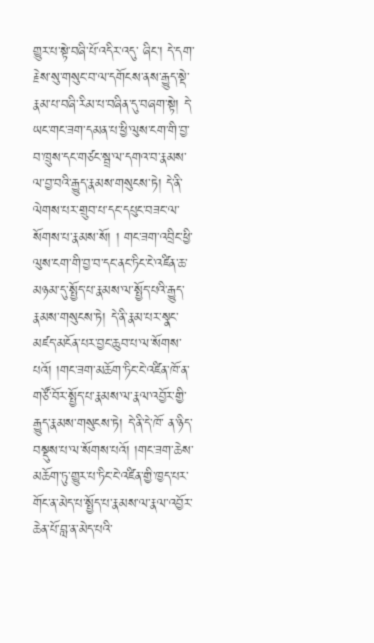གྱུར་པ་སྟེ་བཞི་པོ་འདིར་འདུ་ ཞིང་། དེ་དག་རྗེས་སུ་གསུང་བ་ལ་དགོངས་ནས་རྒྱུད་སྡེ་རྣམ་པ་བཞི་རིམ་པ་བཞིན་དུ་བཞག་སྟེ། དེ་ཡང་གང་ཟག་དམན་པ་ཕྱི་ལུས་ངག་གི་བྱ་བ་ཁྲུས་དང་གཙང་སྦྲ་ལ་དགའ་བ་རྣམས་ལ་བྱ་བའི་རྒྱུད་རྣམས་གསུངས་ཏེ། དེ་ནི་ལེགས་པར་གྲུབ་པ་དང་དཔུང་བཟང་ལ་སོགས་པ་རྣམས་སོ། ། གང་ཟག་འབྲིང་ཕྱི་ལུས་ངག་གི་བྱ་བ་དང་ནང་ཏིང་ངེ་འཛིན་ཆ་མཉམ་དུ་སྤྱོད་པ་རྣམས་ལ་སྤྱོད་པའི་རྒྱུད་རྣམས་གསུངས་ཏེ། དེ་ནི་རྣམ་པར་སྣང་མཛད་མངོན་པར་བྱང་ཆུབ་པ་ལ་སོགས་པའོ། །གང་ཟག་མཆོག་ཏིང་ངེ་འཛིན་ཁོ་ན་གཙོ་བོར་སྤྱོད་པ་རྣམས་ལ་རྣལ་འབྱོར་གྱི་རྒྱུད་རྣམས་གསུངས་ཏེ། དེ་ནི་དེ་ཁོ་ ན་ཉིད་བསྡུས་པ་ལ་སོགས་པའོ། །གང་ཟག་ཆེས་མཆོག་ཏུ་གྱུར་པ་ཏིང་ངེ་འཛིན་གྱི་ཁྱད་པར་གོང་ན་མེད་པ་སྤྱོད་པ་རྣམས་ལ་རྣལ་འབྱོར་ཆེན་པོ་བླ་ན་མེད་པའི་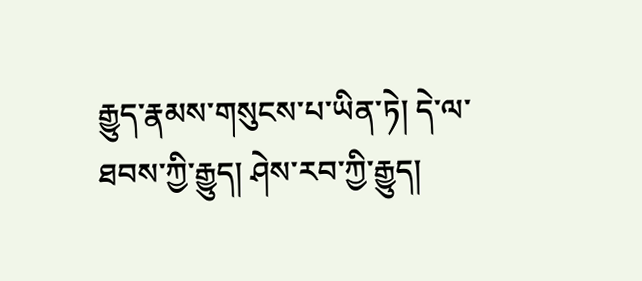རྒྱུད་རྣམས་གསུངས་པ་ཡིན་ཏེ། དེ་ལ་ཐབས་ཀྱི་རྒྱུད། ཤེས་རབ་ཀྱི་རྒྱུད།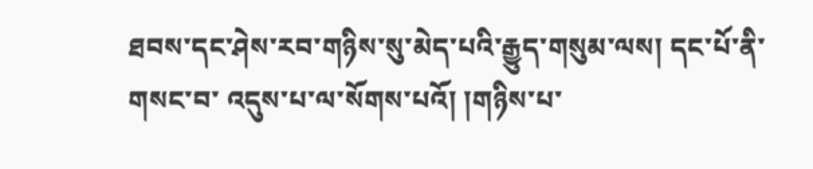ཐབས་དང་ཤེས་རབ་གཉིས་སུ་མེད་པའི་རྒྱུད་གསུམ་ལས། དང་པོ་ནི་གསང་བ་ འདུས་པ་ལ་སོགས་པའོ། །གཉིས་པ་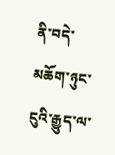ནི་བདེ་མཆོག་ཉུང་ངུའི་རྒྱུད་ལ་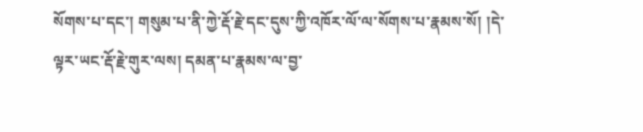སོགས་པ་དང་། གསུམ་པ་ནི་ཀྱེ་རྡོ་རྗེ་དང་དུས་ཀྱི་འཁོར་ལོ་ལ་སོགས་པ་རྣམས་སོ། །དེ་ལྟར་ཡང་རྡོ་རྗེ་གུར་ལས། དམན་པ་རྣམས་ལ་བྱ་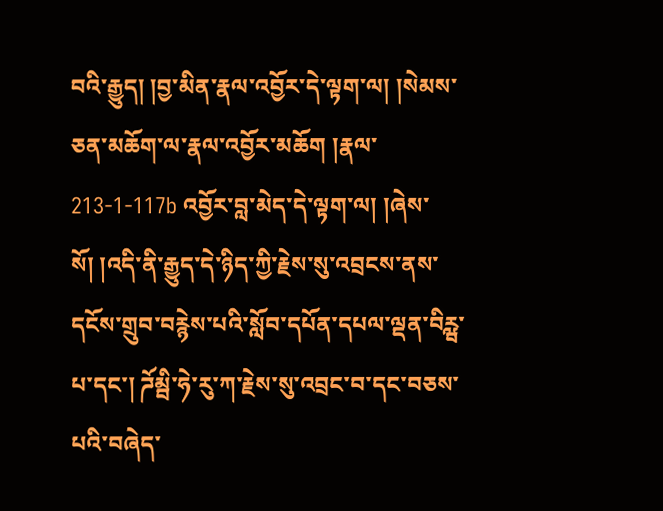བའི་རྒྱུད། །བྱ་མིན་རྣལ་འབྱོར་དེ་ལྟག་ལ། །སེམས་ཅན་མཆོག་ལ་རྣལ་འབྱོར་མཆོག །རྣལ་ 213-1-117b འབྱོར་བླ་མེད་དེ་ལྟག་ལ། །ཞེས་སོ། །འདི་ནི་རྒྱུད་དེ་ཉིད་ཀྱི་རྗེས་སུ་འབྲངས་ནས་དངོས་གྲུབ་བརྙེས་པའི་སློབ་དཔོན་དཔལ་ལྡན་བིཪྺ་པ་དང་། ཌོམྦི་ཧེ་རུ་ཀ་རྗེས་སུ་འབྲང་བ་དང་བཅས་པའི་བཞེད་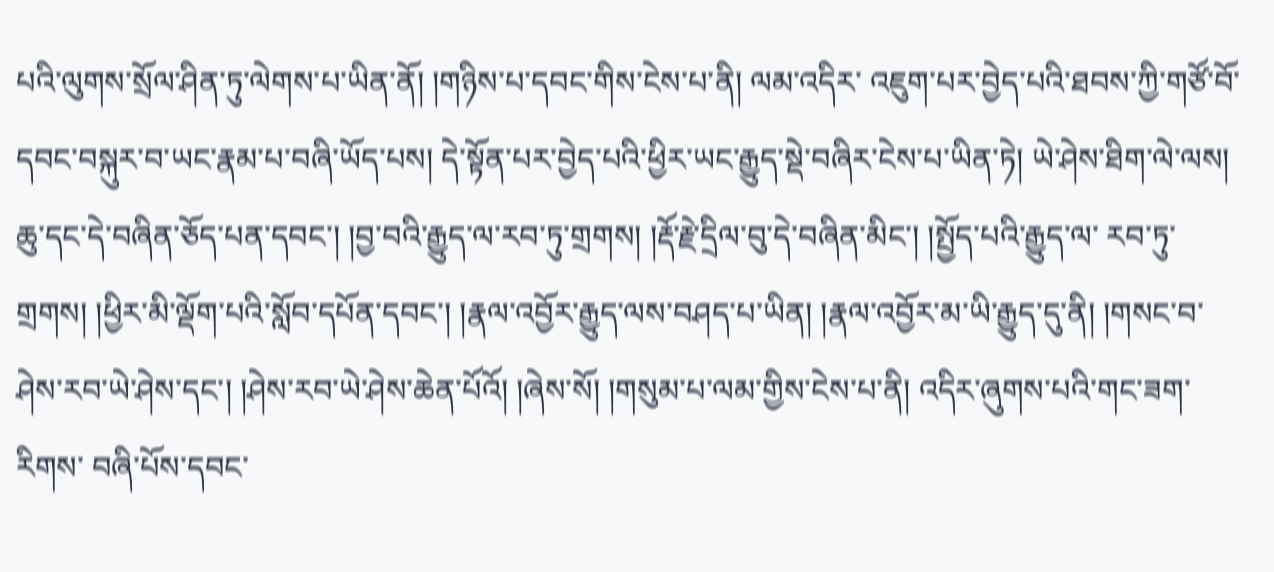པའི་ལུགས་སྲོལ་ཤིན་ཏུ་ལེགས་པ་ཡིན་ནོ། །གཉིས་པ་དབང་གིས་ངེས་པ་ནི། ལམ་འདིར་ འཇུག་པར་བྱེད་པའི་ཐབས་ཀྱི་གཙོ་བོ་དབང་བསྐུར་བ་ཡང་རྣམ་པ་བཞི་ཡོད་པས། དེ་སྟོན་པར་བྱེད་པའི་ཕྱིར་ཡང་རྒྱུད་སྡེ་བཞིར་ངེས་པ་ཡིན་ཏེ། ཡེ་ཤེས་ཐིག་ལེ་ལས། ཆུ་དང་དེ་བཞིན་ཅོད་པན་དབང་། །བྱ་བའི་རྒྱུད་ལ་རབ་ཏུ་གྲགས། །རྡོ་རྗེ་དྲིལ་བུ་དེ་བཞིན་མིང་། །སྤྱོད་པའི་རྒྱུད་ལ་ རབ་ཏུ་གྲགས། །ཕྱིར་མི་ལྡོག་པའི་སློབ་དཔོན་དབང་། །རྣལ་འབྱོར་རྒྱུད་ལས་བཤད་པ་ཡིན། །རྣལ་འབྱོར་མ་ཡི་རྒྱུད་དུ་ནི། །གསང་བ་ཤེས་རབ་ཡེ་ཤེས་དང་། །ཤེས་རབ་ཡེ་ཤེས་ཆེན་པོའོ། །ཞེས་སོ། །གསུམ་པ་ལམ་གྱིས་ངེས་པ་ནི། འདིར་ཞུགས་པའི་གང་ཟག་རིགས་ བཞི་པོས་དབང་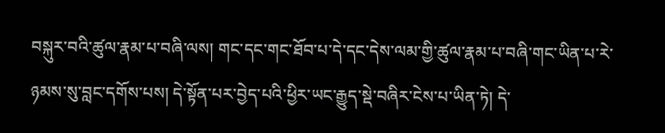བསྐུར་བའི་ཚུལ་རྣམ་པ་བཞི་ལས། གང་དང་གང་ཐོབ་པ་དེ་དང་དེས་ལམ་གྱི་ཚུལ་རྣམ་པ་བཞི་གང་ཡིན་པ་རེ་ཉམས་སུ་བླང་དགོས་པས། དེ་སྟོན་པར་བྱེད་པའི་ཕྱིར་ཡང་རྒྱུད་སྡེ་བཞིར་ངེས་པ་ཡིན་ཏེ། དེ་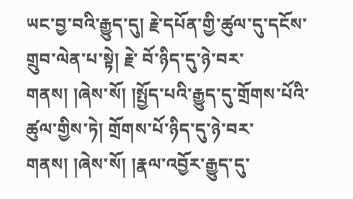ཡང་བྱ་བའི་རྒྱུད་དུ། རྗེ་དཔོན་གྱི་ཚུལ་དུ་དངོས་གྲུབ་ལེན་པ་སྟེ། རྗེ་ བོ་ཉིད་དུ་ཉེ་བར་གནས། །ཞེས་སོ། །སྤྱོད་པའི་རྒྱུད་དུ་གྲོགས་པོའི་ཚུལ་གྱིས་ཏེ། གྲོགས་པོ་ཉིད་དུ་ཉེ་བར་གནས། །ཞེས་སོ། །རྣལ་འབྱོར་རྒྱུད་དུ་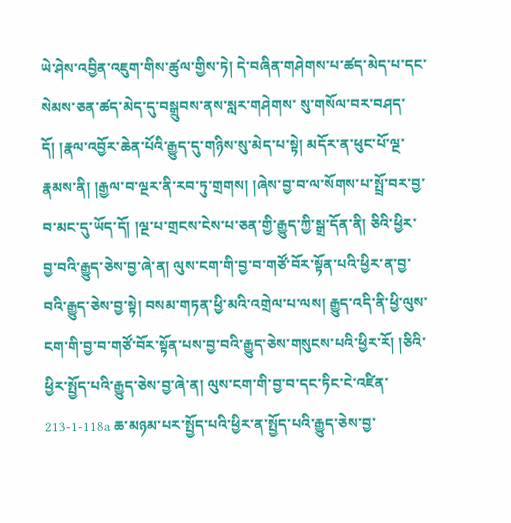ཡེ་ཤེས་འབྱིན་འཇུག་གིས་ཚུལ་གྱིས་ཏེ། དེ་བཞིན་གཤེགས་པ་ཚད་མེད་པ་དང་སེམས་ཅན་ཚད་མེད་དུ་བསྒྲུབས་ནས་སླར་གཤེགས་ སུ་གསོལ་བར་བཤད་དོ། །རྣལ་འབྱོར་ཆེན་པོའི་རྒྱུད་དུ་གཉིས་སུ་མེད་པ་སྟེ། མདོར་ན་ཕུང་པོ་ལྔ་རྣམས་ནི། །རྒྱལ་བ་ལྔར་ནི་རབ་ཏུ་གྲགས། །ཞེས་བྱ་བ་ལ་སོགས་པ་སྤྲོ་བར་བྱ་བ་མང་དུ་ཡོད་དོ། །ལྔ་པ་གྲངས་ངེས་པ་ཅན་གྱི་རྒྱུད་ཀྱི་སྒྲ་དོན་ནི། ཅིའི་ཕྱིར་བྱ་བའི་རྒྱུད་ཅེས་བྱ་ཞེ་ན། ལུས་ངག་གི་བྱ་བ་གཙོ་བོར་སྟོན་པའི་ཕྱིར་ན་བྱ་བའི་རྒྱུད་ཅེས་བྱ་སྟེ། བསམ་གཏན་ཕྱི་མའི་འགྲེལ་པ་ལས། རྒྱུད་འདི་ནི་ཕྱི་ལུས་ངག་གི་བྱ་བ་གཙོ་བོར་སྟོན་པས་བྱ་བའི་རྒྱུད་ཅེས་གསུངས་པའི་ཕྱིར་རོ། །ཅིའི་ཕྱིར་སྤྱོད་པའི་རྒྱུད་ཅེས་བྱ་ཞེ་ན། ལུས་ངག་གི་བྱ་བ་དང་ཏིང་ངེ་འཛིན་ 213-1-118a ཆ་མཉམ་པར་སྤྱོད་པའི་ཕྱིར་ན་སྤྱོད་པའི་རྒྱུད་ཅེས་བྱ་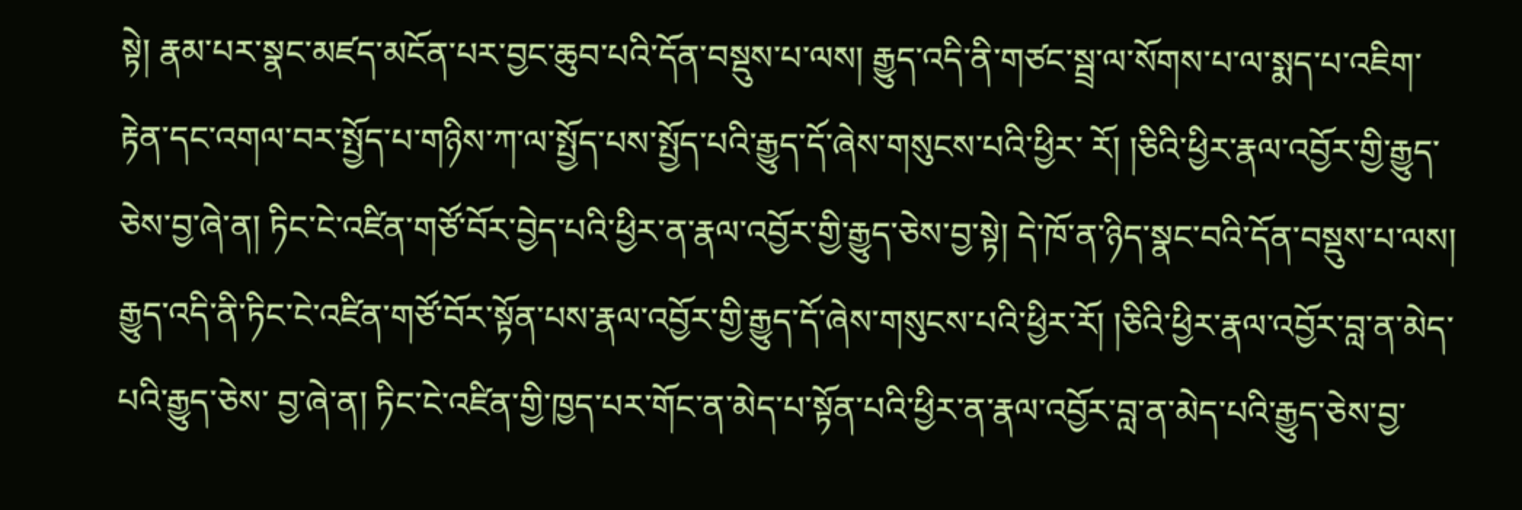སྟེ། རྣམ་པར་སྣང་མཛད་མངོན་པར་བྱང་ཆུབ་པའི་དོན་བསྡུས་པ་ལས། རྒྱུད་འདི་ནི་གཙང་སྦྲ་ལ་སོགས་པ་ལ་སྨད་པ་འཇིག་རྟེན་དང་འགལ་བར་སྤྱོད་པ་གཉིས་ཀ་ལ་སྤྱོད་པས་སྤྱོད་པའི་རྒྱུད་དོ་ཞེས་གསུངས་པའི་ཕྱིར་ རོ། །ཅིའི་ཕྱིར་རྣལ་འབྱོར་གྱི་རྒྱུད་ཅེས་བྱ་ཞེ་ན། ཏིང་ངེ་འཛིན་གཙོ་བོར་བྱེད་པའི་ཕྱིར་ན་རྣལ་འབྱོར་གྱི་རྒྱུད་ཅེས་བྱ་སྟེ། དེ་ཁོ་ན་ཉིད་སྣང་བའི་དོན་བསྡུས་པ་ལས། རྒྱུད་འདི་ནི་ཏིང་ངེ་འཛིན་གཙོ་བོར་སྟོན་པས་རྣལ་འབྱོར་གྱི་རྒྱུད་དོ་ཞེས་གསུངས་པའི་ཕྱིར་རོ། །ཅིའི་ཕྱིར་རྣལ་འབྱོར་བླ་ན་མེད་པའི་རྒྱུད་ཅེས་ བྱ་ཞེ་ན། ཏིང་ངེ་འཛིན་གྱི་ཁྱད་པར་གོང་ན་མེད་པ་སྟོན་པའི་ཕྱིར་ན་རྣལ་འབྱོར་བླ་ན་མེད་པའི་རྒྱུད་ཅེས་བྱ་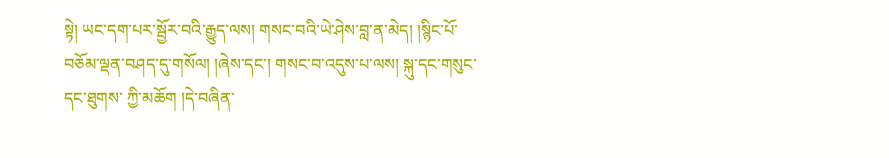སྟེ། ཡང་དག་པར་སྦྱོར་བའི་རྒྱུད་ལས། གསང་བའི་ཡེ་ཤེས་བླ་ན་མེད། །སྙིང་པོ་བཅོམ་ལྡན་བཤད་དུ་གསོལ། །ཞེས་དང་། གསང་བ་འདུས་པ་ལས། སྐུ་དང་གསུང་དང་ཐུགས་ ཀྱི་མཆོག །དེ་བཞིན་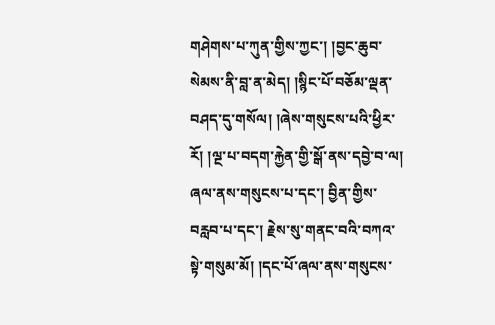གཤེགས་པ་ཀུན་གྱིས་ཀྱང་། །བྱང་ཆུབ་སེམས་ནི་བླ་ན་མེད། །སྙིང་པོ་བཅོམ་ལྡན་བཤད་དུ་གསོལ། །ཞེས་གསུངས་པའི་ཕྱིར་རོ། །ལྔ་པ་བདག་རྐྱེན་གྱི་སྒོ་ནས་དབྱེ་བ་ལ། ཞལ་ནས་གསུངས་པ་དང་། བྱིན་གྱིས་བརླབ་པ་དང་། རྗེས་སུ་གནང་བའི་བཀའ་ སྟེ་གསུམ་མོ། །དང་པོ་ཞལ་ནས་གསུངས་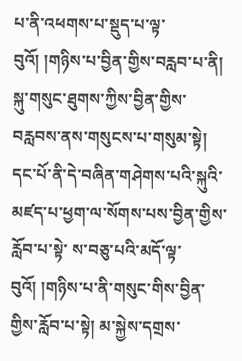པ་ནི་འཕགས་པ་སྡུད་པ་ལྟ་བུའོ། །གཉིས་པ་བྱིན་གྱིས་བརླབ་པ་ནི། སྐུ་གསུང་ཐུགས་ཀྱིས་བྱིན་གྱིས་བརླབས་ནས་གསུངས་པ་གསུམ་སྟེ། དང་པོ་ནི་དེ་བཞིན་གཤེགས་པའི་སྐུའི་མཛད་པ་ཕྱག་ལ་སོགས་པས་བྱིན་གྱིས་རློབ་པ་སྟེ་ ས་བཅུ་པའི་མདོ་ལྟ་བུའོ། །གཉིས་པ་ནི་གསུང་གིས་བྱིན་གྱིས་རློབ་པ་སྟེ། མ་སྐྱེས་དགྲས་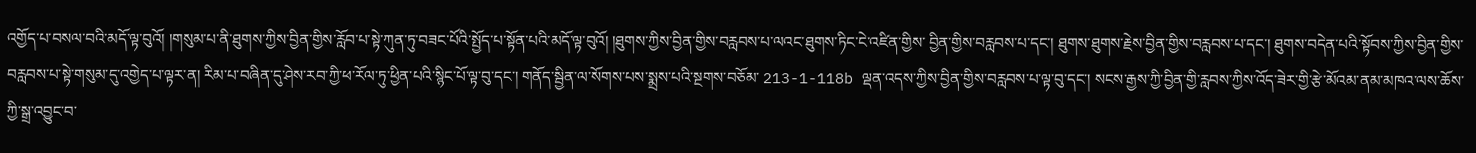འགྱོད་པ་བསལ་བའི་མདོ་ལྟ་བུའོ། །གསུམ་པ་ནི་ཐུགས་ཀྱིས་བྱིན་གྱིས་རློབ་པ་སྟེ་ཀུན་ཏུ་བཟང་པོའི་སྤྱོད་པ་སྟོན་པའི་མདོ་ལྟ་བུའོ། །ཐུགས་ཀྱིས་བྱིན་གྱིས་བརླབས་པ་ལའང་ཐུགས་ཏིང་ངེ་འཛིན་གྱིས་ བྱིན་གྱིས་བརླབས་པ་དང་། ཐུགས་ཐུགས་རྗེས་བྱིན་གྱིས་བརླབས་པ་དང་། ཐུགས་བདེན་པའི་སྟོབས་ཀྱིས་བྱིན་གྱིས་བརླབས་པ་སྟེ་གསུམ་དུ་འགྱེད་པ་ལྟར་ན། རིམ་པ་བཞིན་དུ་ཤེས་རབ་ཀྱི་ཕ་རོལ་ཏུ་ཕྱིན་པའི་སྙིང་པོ་ལྟ་བུ་དང་། གནོད་སྦྱིན་ལ་སོགས་པས་སྨྲས་པའི་སྔགས་བཅོམ་ 213-1-118b ལྡན་འདས་ཀྱིས་བྱིན་གྱིས་བརླབས་པ་ལྟ་བུ་དང་། སངས་རྒྱས་ཀྱི་བྱིན་གྱི་རླབས་ཀྱིས་འོད་ཟེར་གྱི་རྩེ་མོའམ་ནམ་མཁའ་ལས་ཆོས་ཀྱི་སྒྲ་འབྱུང་བ་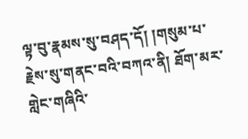ལྟ་བུ་རྣམས་སུ་བཤད་དོ། །གསུམ་པ་རྗེས་སུ་གནང་བའི་བཀའ་ནི། ཐོག་མར་གླེང་གཞིའི་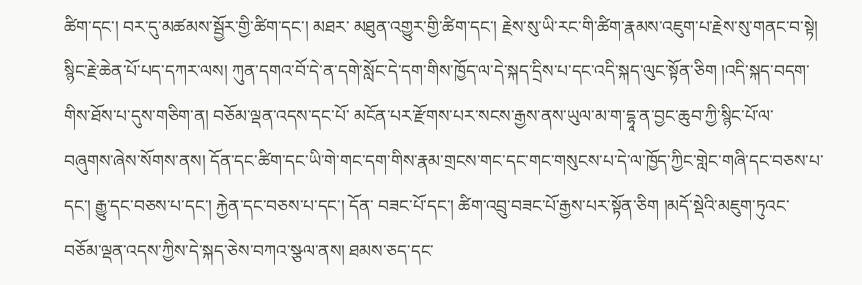ཚིག་དང་། བར་དུ་མཚམས་སྦྱོར་གྱི་ཚིག་དང་། མཐར་ མཐུན་འགྱུར་གྱི་ཚིག་དང་། རྗེས་སུ་ཡི་རང་གི་ཚིག་རྣམས་འཇུག་པ་རྗེས་སུ་གནང་བ་སྟེ། སྙིང་རྗེ་ཆེན་པོ་པད་དཀར་ལས། ཀུན་དགའ་བོ་དེ་ན་དགེ་སློང་དེ་དག་གིས་ཁྱོད་ལ་དེ་སྐད་དྲིས་པ་དང་འདི་སྐད་ལུང་སྟོན་ཅིག །འདི་སྐད་བདག་གིས་ཐོས་པ་དུས་གཅིག་ན། བཅོམ་ལྡན་འདས་དང་པོ་ མངོན་པར་རྫོགས་པར་སངས་རྒྱས་ནས་ཡུལ་མ་ག་དྷཱ་ན་བྱང་ཆུབ་ཀྱི་སྙིང་པོ་ལ་བཞུགས་ཞེས་སོགས་ནས། དོན་དང་ཚིག་དང་ཡི་གེ་གང་དག་གིས་རྣམ་གྲངས་གང་དང་གང་གསུངས་པ་དེ་ལ་ཁྱོད་ཀྱིང་གླེང་གཞི་དང་བཅས་པ་དང་། རྒྱུ་དང་བཅས་པ་དང་། རྐྱེན་དང་བཅས་པ་དང་། དོན་ བཟང་པོ་དང་། ཚིག་འབྲུ་བཟང་པོ་རྒྱས་པར་སྟོན་ཅིག །མདོ་སྡེའི་མཇུག་ཏུའང་བཅོམ་ལྡན་འདས་ཀྱིས་དེ་སྐད་ཅེས་བཀའ་སྩལ་ནས། ཐམས་ཅད་དང་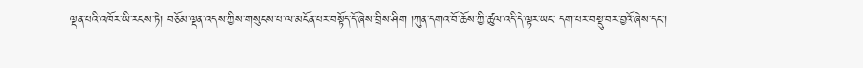ལྡན་པའི་འཁོར་ཡི་རངས་ཏེ། བཅོམ་ལྡན་འདས་ཀྱིས་གསུངས་པ་ལ་མངོན་པར་བསྟོད་དོ་ཞེས་བྲིས་ཤིག །ཀུན་དགའ་བོ་ཆོས་ཀྱི་ཚུལ་འདི་དེ་ལྟར་ཡང་ དག་པར་བསྡུ་བར་བྱའོ་ཞེས་དང་།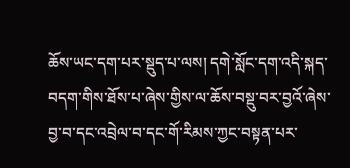ཆོས་ཡང་དག་པར་སྡུད་པ་ལས། དགེ་སློང་དག་འདི་སྐད་བདག་གིས་ཐོས་པ་ཞེས་གྱིས་ལ་ཆོས་བསྡུ་བར་བྱའོ་ཞེས་བྱ་བ་དང་འབྲེལ་བ་དང་གོ་རིམས་ཀྱང་བསྟན་པར་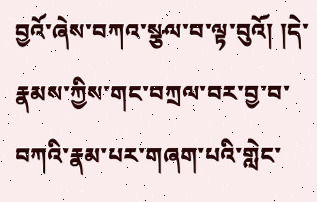བྱའོ་ཞེས་བཀའ་སྩལ་བ་ལྟ་བུའོ། །དེ་རྣམས་ཀྱིས་གང་བཀྲལ་བར་བྱ་བ་བཀའི་རྣམ་པར་གཞག་པའི་གླེང་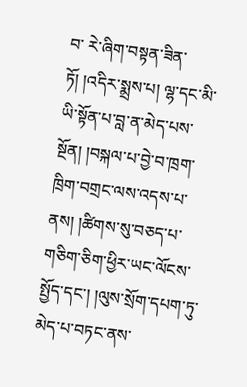བ་ རེ་ཞིག་བསྟན་ཟིན་ཏོ། །འདིར་སྨྲས་པ། ལྷ་དང་མི་ཡི་སྟོན་པ་བླ་ན་མེད་པས་སྔོན། །བསྐལ་པ་བྱེ་བ་ཁྲག་ཁྲིག་བགྲང་ལས་འདས་པ་ནས། །ཚིགས་སུ་བཅད་པ་གཅིག་ཅིག་ཕྱིར་ཡང་ལོངས་སྤྱོད་དང་། །ལུས་སྲོག་དཔག་ཏུ་མེད་པ་བཏང་ནས་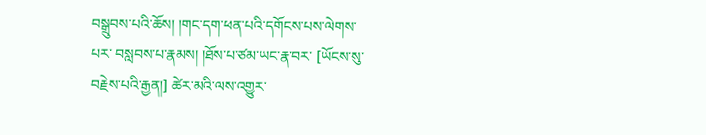བསྒྲུབས་པའི་ཆོས། །གང་དག་ཕན་པའི་དགོངས་པས་ལེགས་པར་ བསླབས་པ་རྣམས། །ཐོས་པ་ཙམ་ཡང་རྣ་བར་ [ཡོངས་སུ་བརྗེས་པའི་རྒྱན།] ཚེར་མའི་ལས་འགྱུར་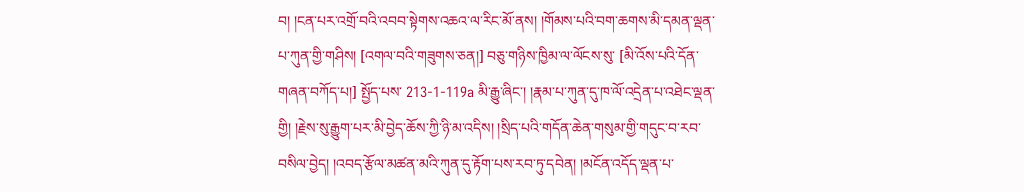བ། །ངན་པར་འགྲོ་བའི་འབབ་སྟེགས་འཆའ་ལ་རིང་མོ་ནས། །གོམས་པའི་བག་ཆགས་མི་དམན་ལྡན་པ་ཀུན་གྱི་གཤིས། [འགལ་བའི་གཟུགས་ཅན།] བཅུ་གཉིས་ཁྱིམ་ལ་ལོངས་སུ་ [མི་འོས་པའི་དོན་གཞན་བཀོད་པ།] སྤྱོད་པས་ 213-1-119a མི་རྒྱུ་ཞིང་། །རྣམ་པ་ཀུན་དུ་ཁ་ལོ་འདྲེན་པ་འཐེང་ལྡན་གྱི། །རྗེས་སུ་རྒྱུག་པར་མི་བྱེད་ཆོས་ཀྱི་ཉི་མ་འདིས། །སྲིད་པའི་གདོན་ཆེན་གསུམ་གྱི་གདུང་བ་རབ་བསིལ་བྱེད། །འབད་རྩོལ་མཚན་མའི་ཀུན་དུ་རྟོག་པས་རབ་ཏུ་དབེན། །མངོན་འདོད་ལྡན་པ་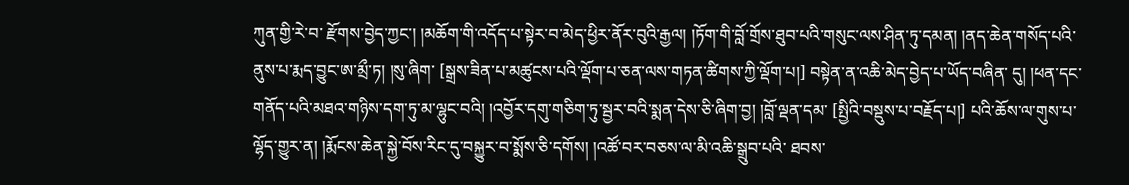ཀུན་གྱི་རེ་བ་ རྫོགས་བྱེད་ཀྱང་། །མཆོག་གི་འདོད་པ་སྟེར་བ་མེད་ཕྱིར་ནོར་བུའི་རྒྱལ། །ཏོག་གི་བློ་གྲོས་ཐུབ་པའི་གསུང་ལས་ཤིན་ཏུ་དམན། །ནད་ཆེན་གསོད་པའི་ནུས་པ་རྨད་བྱུང་ཨ་མྲྀ་ཏ། །སུ་ཞིག་ [སྒྲས་ཟིན་པ་མཚུངས་པའི་ལྡོག་པ་ཅན་ལས་གཏན་ཚིགས་ཀྱི་ལྡོག་པ།] བསྟེན་ན་འཆི་མེད་བྱེད་པ་ཡོད་བཞིན་ དུ། །ཕན་དང་གནོད་པའི་མཐའ་གཉིས་དག་ཏུ་མ་ལྷུང་བའི། །འབྱོར་དགུ་གཅིག་ཏུ་སྦྱར་བའི་སྨན་དེས་ཅི་ཞིག་བྱ། །བློ་ལྡན་དམ་ [སྤྱིའི་བསྡུས་པ་བརྗོད་པ།] པའི་ཆོས་ལ་གུས་པ་ལྷོད་གྱུར་ན། །རྨོངས་ཆེན་སྐྱེ་བོས་རིང་དུ་བསྐྱུར་བ་སྨོས་ཅི་དགོས། །འཚོ་བར་བཅས་ལ་མི་འཆི་སྒྲུབ་པའི་ ཐབས་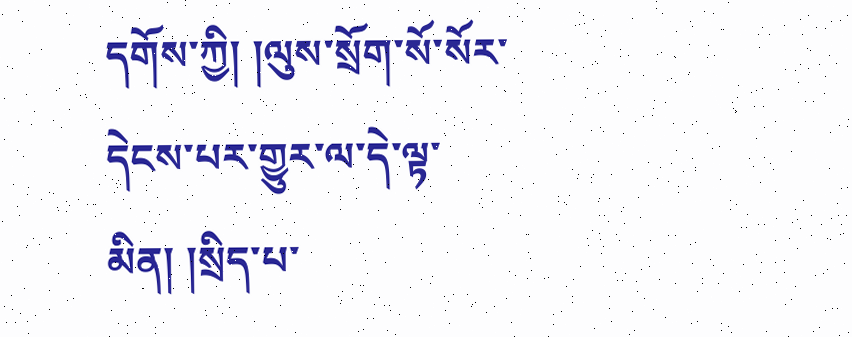དགོས་ཀྱི། །ལུས་སྲོག་སོ་སོར་དེངས་པར་གྱུར་ལ་དེ་ལྟ་མིན། །སྲིད་པ་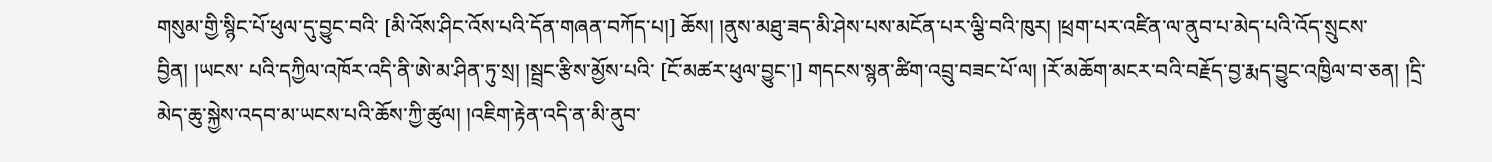གསུམ་གྱི་སྙིང་པོ་ཕུལ་དུ་བྱུང་བའི་ [མི་འོས་ཤིང་འོས་པའི་དོན་གཞན་བཀོད་པ།] ཆོས། །ནུས་མཐུ་ཟད་མི་ཤེས་པས་མངོན་པར་ལྕི་བའི་ཁུར། །ཕྲག་པར་འཛིན་ལ་ནུབ་པ་མེད་པའི་འོད་སྲུངས་བྱིན། །ཡངས་ པའི་དཀྱིལ་འཁོར་འདི་ནི་ཨེ་མ་ཤིན་ཏུ་སྲ། །སྦྲང་རྩིས་མྱོས་པའི་ [ངོ་མཚར་ཕུལ་བྱུང་།] གདངས་སྙན་ཚིག་འབྲུ་བཟང་པོ་ལ། །རོ་མཆོག་མངར་བའི་བརྗོད་བྱ་རྨད་བྱུང་འཁྱིལ་བ་ཅན། །དྲི་མེད་ཆུ་སྐྱེས་འདབ་མ་ཡངས་པའི་ཆོས་ཀྱི་ཚུལ། །འཇིག་རྟེན་འདི་ན་མི་ནུབ་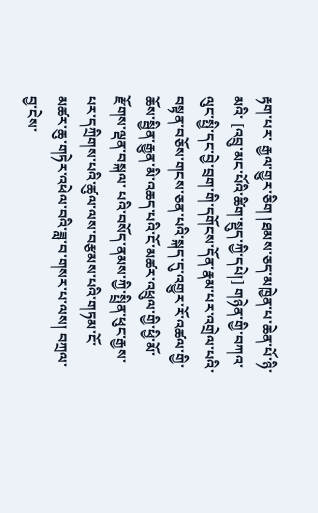རྟག་པར་ རྒྱལ་གྱུར་ཅིག །ཐམས་ཅད་མཁྱེན་པ་ཆེན་པོ་ཉི་མའི་ [འབྲུ་མང་པོའི་ཚིག་སྡུད་ཀྱི་དཔེ།] གཉེན་གྱི་བཀའ་ལུང་སྤྱི་དང་བྱེ་བྲག་གི་དགོངས་དོན་རྣམ་པར་འགྲེལ་པའི་བསྟན་བཅོས་གངས་ཅན་པའི་སྐད་དུ་འགྱུར་རོ་འཚལ་གྱི་ཆོས་སྦྱིན་རྒྱུན་མི་འཆད་པའི་ངོ་མཚར་འཕྲུལ་གྱི་ཕྱི་མོ་རྫོགས་ལྡན་བསྐལ་ པའི་བསོད་ནམས་ཀྱི་སྤྲིན་ཕུང་རྒྱས་པར་དཀྲིགས་པའི་ཚུལ་ལས་བརྩམས་པའི་གཏམ་ངོ་མཚར་ཆུ་གཏེར་འཕེལ་བའི་ཟླ་བ་གསར་པ་ལས། བཀྲལ་བྱ་ངེས་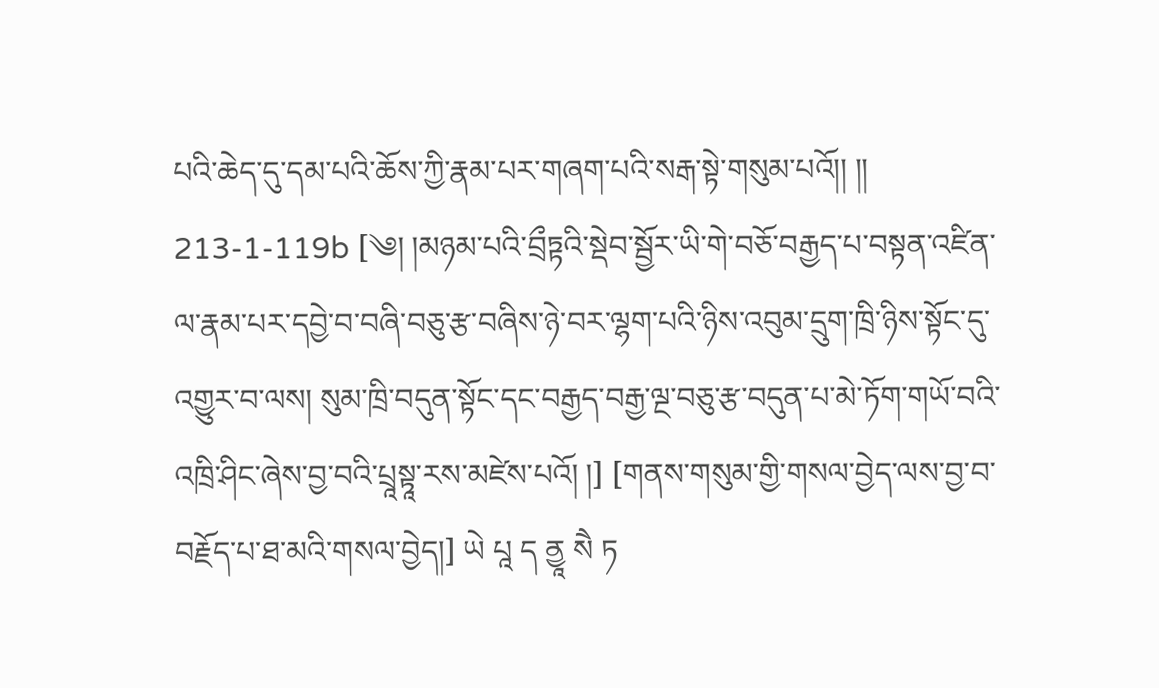པའི་ཆེད་དུ་དམ་པའི་ཆོས་ཀྱི་རྣམ་པར་གཞག་པའི་སརྒ་སྟེ་གསུམ་པའོ།། །། 213-1-119b [༄། །མཉམ་པའི་བྲྀཏྟའི་སྡེབ་སྦྱོར་ཡི་གེ་བཅོ་བརྒྱད་པ་བསྟན་འཛིན་ལ་རྣམ་པར་དབྱེ་བ་བཞི་བཅུ་རྩ་བཞིས་ཉེ་བར་ལྷག་པའི་ཉིས་འབུམ་དྲུག་ཁྲི་ཉིས་སྟོང་དུ་འགྱུར་བ་ལས། སུམ་ཁྲི་བདུན་སྟོང་དང་བརྒྱད་བརྒྱ་ལྔ་བཅུ་རྩ་བདུན་པ་མེ་ཏོག་གཡོ་བའི་འཁྲི་ཤིང་ཞེས་བྱ་བའི་པྲཱསྟཱ་རས་མཛེས་པའོ། །] [གནས་གསུམ་གྱི་གསལ་བྱེད་ལས་བྱ་བ་བརྗོད་པ་ཐ་མའི་གསལ་བྱེད།] ཡེ པཱ ད ནྱཱ སཻ ཏ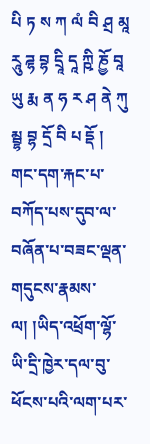པི ཏ ས ཀ ལཾ བི ཤྲ མཱ རཱུ ཌྷ བྷ དྲཱི དཱ ཀྵི ཎྱོ བཱ ཡུ རྨ ན ཧ ར ཤ ནེ ཀུ མྦྷ བྷ དྲོ བི པ དྡོ ། གང་དག་རྐང་པ་བཀོད་པས་དུབ་ལ་བཞོན་པ་བཟང་ལྡན་གདུངས་རྣམས་ལ། །ཡིད་འཕྲོག་ལྷོ་ཡི་དྲི་ཁྱེར་དལ་བུ་ཕོངས་པའི་ལག་པར་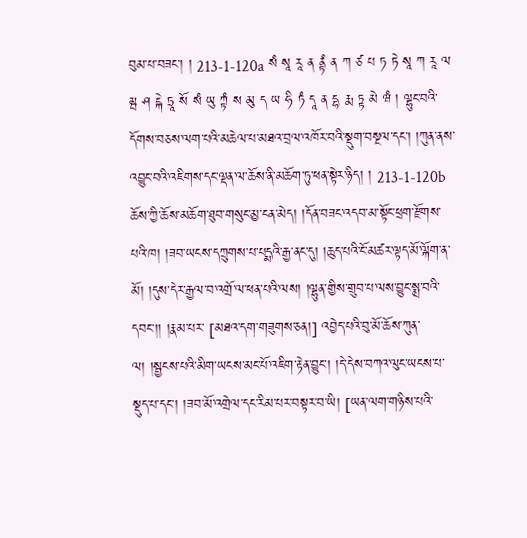བུམ་པ་བཟང་། ། 213-1-120a སཾ སཱ རཱ ན ནྟཾ ན ཀ ཙ པ ཏ ཏེ སཱ ཀ རཱ ལ མྦ ཤ ངྐེ ཏྲཱ སོ སཾ ཡུ ཀྟཾ ས མུ ད ཡ ཧི ཏཾ དཱ ན དྷ རྨ ཏྟ མེ ཝཾ ། ལྷུང་བའི་དོགས་བཅས་ལག་པའི་མཆེལ་པ་མཐའ་བྲལ་འཁོར་བའི་སྡུག་བསྔལ་དང་། །ཀུན་ནས་འབྱུང་བའི་འཇིགས་དང་ལྡན་ལ་ཆོས་ནི་མཆོག་ཏུ་ཕན་སྟེར་ཉིད། ། 213-1-120b ཆོས་ཀྱི་ཆོས་མཆོག་ཐུབ་གསུང་མྱ་ངན་མེད། །དོན་བཟང་འདབ་མ་སྟོང་ཕྲག་རྫོགས་པའི་ཁ། །ཟབ་ཡངས་དཀྲུགས་པ་པདྨའི་རྒྱ་ནང་དུ། །ཆུད་པའི་ངོ་མཚར་ལྟད་མོ་ལྐོག་ན་མོ། །དུས་དེར་རྒྱལ་བ་འགྲོ་ལ་ཕན་པའི་ལས། །ལྷུན་གྱིས་གྲུབ་པ་ལས་བྱུང་སྨྲ་བའི་དབང་།། །རྣམ་པར་ [མཐའ་དག་གཟུགས་ཅན།] འབྱེད་པའི་བུ་མོ་ཆོས་ཀུན་ལ། །སྦྱངས་པའི་མིག་ཡངས་མང་པོ་འཇིག་རྟེན་བྱུང་། །དེ་དེས་བཀའ་ལུང་ཡངས་པ་སྡུད་པ་དང་། །ཟབ་མོ་འགྲེལ་དང་རིམ་པར་བསྟར་བ་ཡི། [ཡན་ལག་གཉིས་པའི་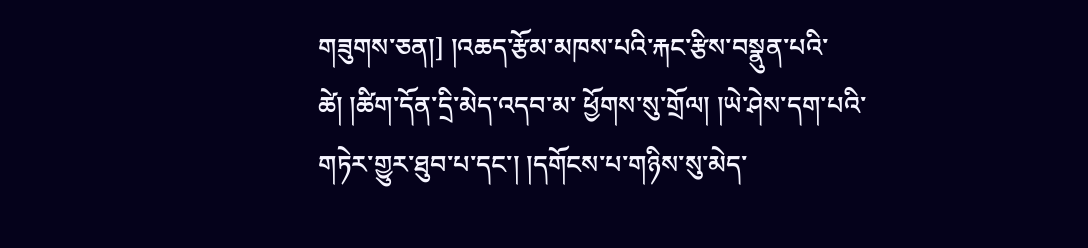གཟུགས་ཅན།] །འཆད་རྩོམ་མཁས་པའི་རྐང་རྩིས་བསྣུན་པའི་ཚེ། །ཚིག་དོན་དྲི་མེད་འདབ་མ་ ཕྱོགས་སུ་གྲོལ། །ཡེ་ཤེས་དག་པའི་གཏེར་གྱུར་ཐུབ་པ་དང་། །དགོངས་པ་གཉིས་སུ་མེད་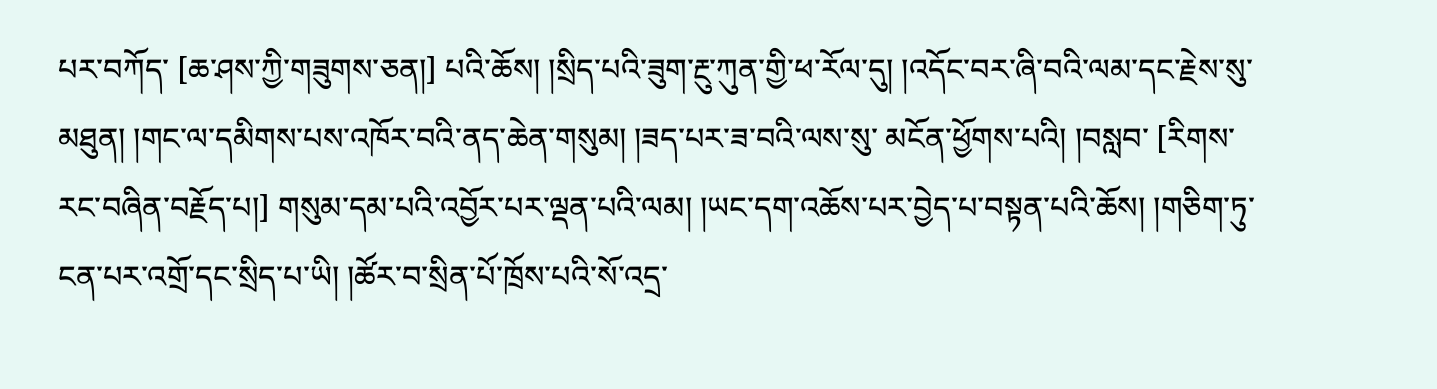པར་བཀོད་ [ཆ་ཤས་ཀྱི་གཟུགས་ཅན།] པའི་ཆོས། །སྲིད་པའི་ཟུག་རྔུ་ཀུན་གྱི་ཕ་རོལ་དུ། །འདོང་བར་ཞི་བའི་ལམ་དང་རྗེས་སུ་མཐུན། །གང་ལ་དམིགས་པས་འཁོར་བའི་ནད་ཆེན་གསུམ། །ཟད་པར་ཟ་བའི་ལས་སུ་ མངོན་ཕྱོགས་པའི། །བསླབ་ [རིགས་རང་བཞིན་བརྗོད་པ།] གསུམ་དམ་པའི་འབྱོར་པར་ལྡན་པའི་ལམ། །ཡང་དག་འཆོས་པར་བྱེད་པ་བསྟན་པའི་ཆོས། །གཅིག་ཏུ་ངན་པར་འགྲོ་དང་སྲིད་པ་ཡི། །ཚོར་བ་སྲིན་པོ་ཁྲོས་པའི་སོ་འདྲ་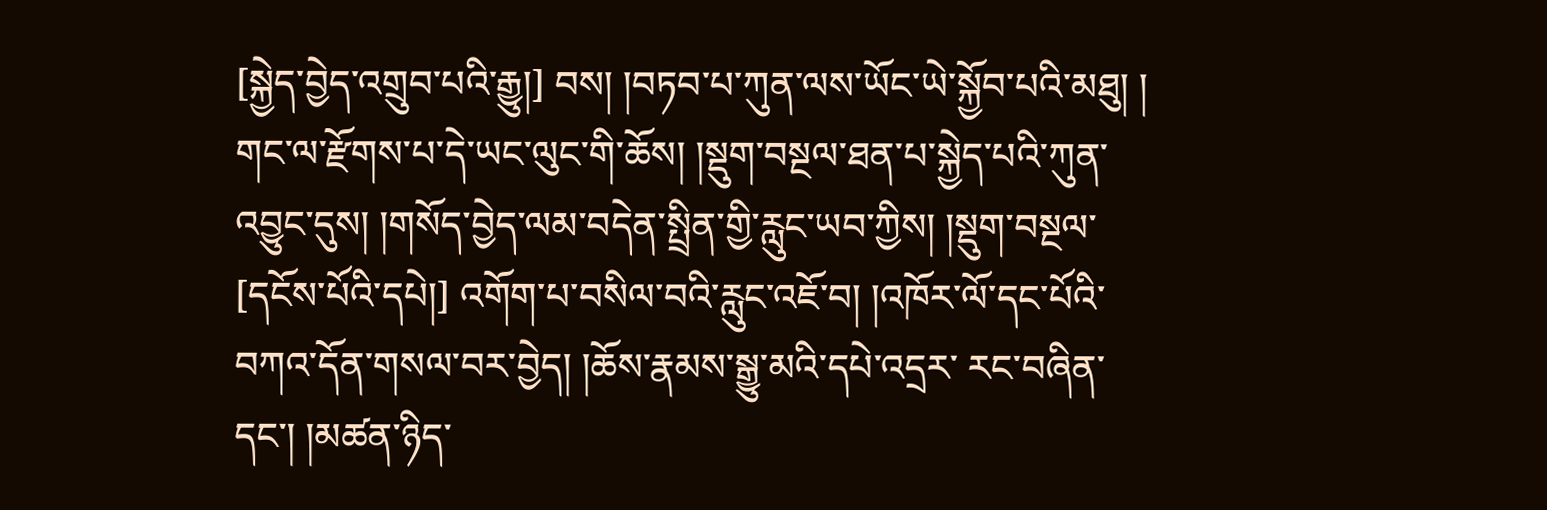[སྐྱེད་བྱེད་འགྲུབ་པའི་རྒྱུ།] བས། །བཏབ་པ་ཀུན་ལས་ཡོང་ཡེ་སྐྱོབ་པའི་མཐུ། ། གང་ལ་རྫོགས་པ་དེ་ཡང་ལུང་གི་ཆོས། །སྡུག་བསྔལ་ཐན་པ་སྐྱེད་པའི་ཀུན་འབྱུང་དུས། །གསོད་བྱེད་ལམ་བདེན་སྤྲིན་གྱི་རླུང་ཡབ་ཀྱིས། །སྡུག་བསྔལ་ [དངོས་པོའི་དཔེ།] འགོག་པ་བསིལ་བའི་རླུང་འཇོ་བ། །འཁོར་ལོ་དང་པོའི་བཀའ་དོན་གསལ་བར་བྱེད། །ཆོས་རྣམས་སྒྱུ་མའི་དཔེ་འདྲར་ རང་བཞིན་དང་། །མཚན་ཉིད་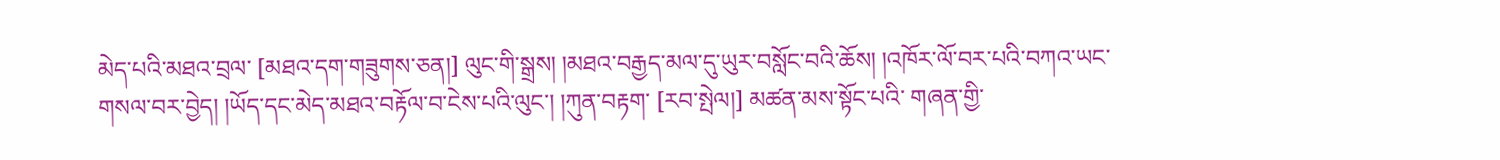མེད་པའི་མཐའ་བྲལ་ [མཐའ་དག་གཟུགས་ཅན།] ལུང་གི་སྒྲས། །མཐའ་བརྒྱད་མལ་དུ་ཡུར་བསློང་བའི་ཆོས། །འཁོར་ལོ་བར་པའི་བཀའ་ཡང་གསལ་བར་བྱེད། །ཡོད་དང་མེད་མཐའ་བརྟོལ་བ་ངེས་པའི་ལུང་། །ཀུན་བརྟག་ [རབ་སྤེལ།] མཚན་མས་སྟོང་པའི་ གཞན་གྱི་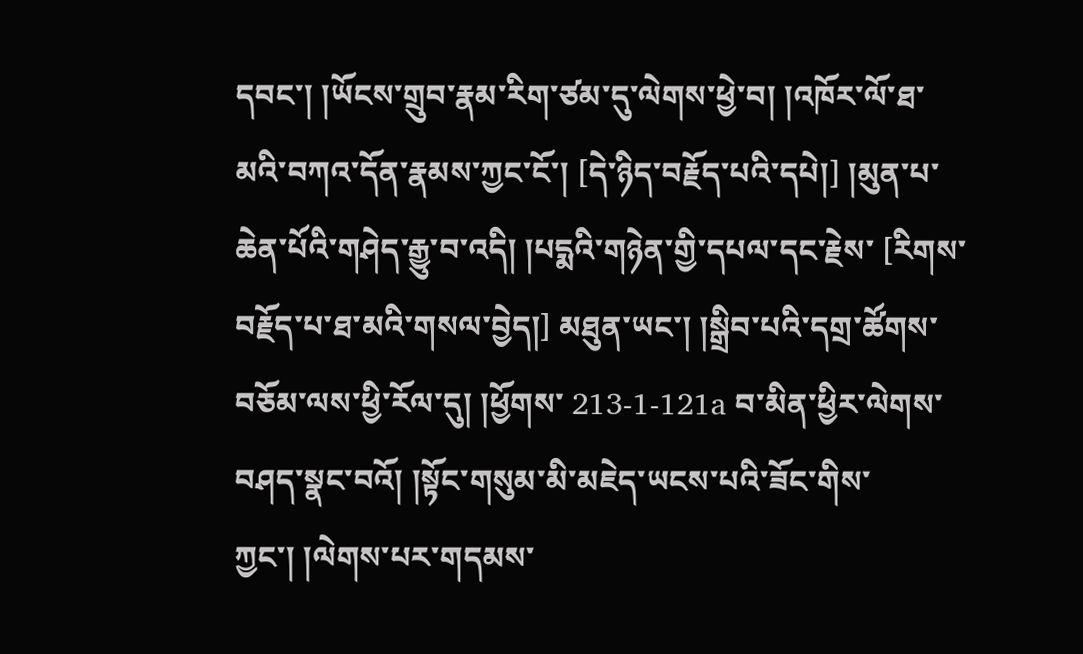དབང་། །ཡོངས་གྲུབ་རྣམ་རིག་ཙམ་དུ་ལེགས་ཕྱེ་བ། །འཁོར་ལོ་ཐ་མའི་བཀའ་དོན་རྣམས་ཀྱང་ངོ་། [དེ་ཉིད་བརྗོད་པའི་དཔེ།] །མུན་པ་ཆེན་པོའི་གཤེད་རྒྱུ་བ་འདི། །པདྨའི་གཉེན་གྱི་དཔལ་དང་རྗེས་ [རིགས་བརྗོད་པ་ཐ་མའི་གསལ་བྱེད།] མཐུན་ཡང་། །སྒྲིབ་པའི་དགྲ་ཚོགས་བཅོམ་ལས་ཕྱི་རོལ་དུ། །ཕྱོགས་ 213-1-121a བ་མིན་ཕྱིར་ལེགས་བཤད་སྣང་བའོ། །སྟོང་གསུམ་མི་མཇེད་ཡངས་པའི་ཟོང་གིས་ཀྱང་། །ལེགས་པར་གདམས་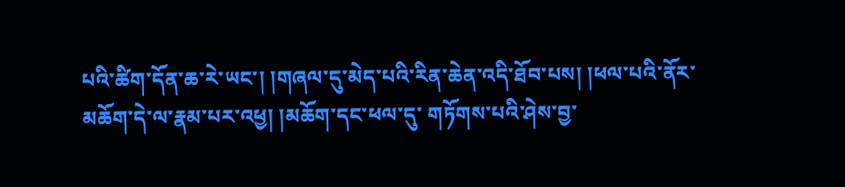པའི་ཚིག་དོན་ཆ་རེ་ཡང་། །གཞལ་དུ་མེད་པའི་རིན་ཆེན་འདི་ཐོབ་པས། །ཕལ་པའི་ནོར་མཆོག་དེ་ལ་རྣམ་པར་འཕྱ། །མཆོག་དང་ཕལ་དུ་ གཏོགས་པའི་ཤེས་བྱ་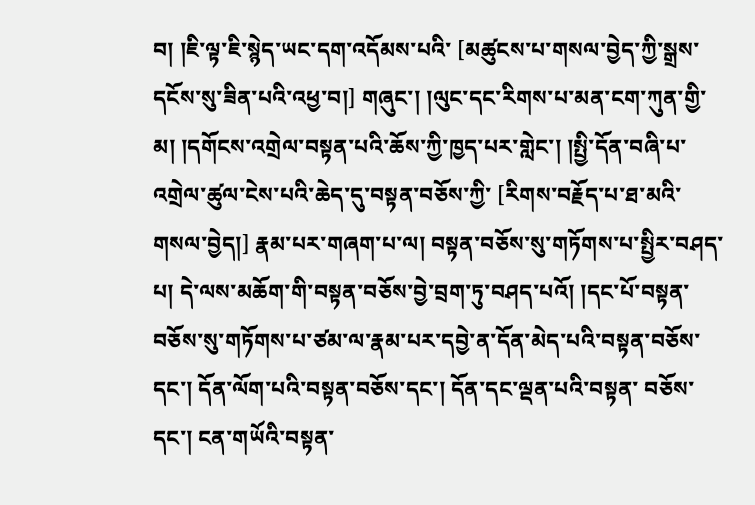བ། །ཇི་ལྟ་ཇི་སྙེད་ཡང་དག་འདོམས་པའི་ [མཚུངས་པ་གསལ་བྱེད་ཀྱི་སྒྲས་དངོས་སུ་ཟིན་པའི་འཕྱ་བ།] གཞུང་། །ལུང་དང་རིགས་པ་མན་ངག་ཀུན་གྱི་མ། །དགོངས་འགྲེལ་བསྟན་པའི་ཆོས་ཀྱི་ཁྱད་པར་གླེང་། །སྤྱི་དོན་བཞི་པ་འགྲེལ་ཚུལ་ངེས་པའི་ཆེད་དུ་བསྟན་བཅོས་ཀྱི་ [རིགས་བརྗོད་པ་ཐ་མའི་གསལ་བྱེད།] རྣམ་པར་གཞག་པ་ལ། བསྟན་བཅོས་སུ་གཏོགས་པ་སྤྱིར་བཤད་པ། དེ་ལས་མཆོག་གི་བསྟན་བཅོས་བྱེ་བྲག་ཏུ་བཤད་པའོ། །དང་པོ་བསྟན་བཅོས་སུ་གཏོགས་པ་ཙམ་ལ་རྣམ་པར་དབྱེ་ན་དོན་མེད་པའི་བསྟན་བཅོས་དང་། དོན་ལོག་པའི་བསྟན་བཅོས་དང་། དོན་དང་ལྡན་པའི་བསྟན་ བཅོས་དང་། ངན་གཡོའི་བསྟན་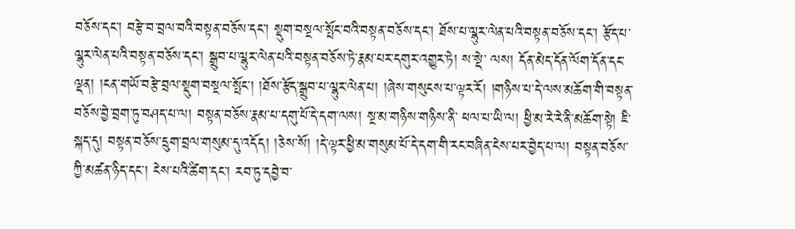བཅོས་དང་། བརྩེ་བ་བྲལ་བའི་བསྟན་བཅོས་དང་། སྡུག་བསྔལ་སྤོང་བའི་བསྟན་བཅོས་དང་། ཐོས་པ་ལྷུར་ལེན་པའི་བསྟན་བཅོས་དང་། རྩོད་པ་ལྷུར་ལེན་པའི་བསྟན་བཅོས་དང་། སྒྲུབ་པ་ལྷུར་ལེན་པའི་བསྟན་བཅོས་ཏེ་རྣམ་པར་དགུར་འགྱུར་ཏེ། ས་སྡེ་ ལས། དོན་མེད་དོན་ལོག་དོན་དང་ལྡན། །ངན་གཡོ་བརྩེ་བྲལ་སྡུག་བསྔལ་སྤོང་། །ཐོས་རྩོད་སྒྲུབ་པ་ལྷུར་ལེན་པ། །ཞེས་གསུངས་པ་ལྟར་རོ། །གཉིས་པ་དེ་ལས་མཆོག་གི་བསྟན་བཅོས་བྱེ་བྲག་ཏུ་བཤད་པ་ལ། བསྟན་བཅོས་རྣམ་པ་དགུ་པོ་དེ་དག་ལས། སྔ་མ་གཉིས་གཉིས་ནི་ ཕལ་པ་ཡི་ལ། ཕྱི་མ་རེ་རེ་ནི་མཆོག་སྟེ། ཇི་སྐད་དུ། བསྟན་བཅོས་དྲུག་བྲལ་གསུམ་དུ་འདོད། །ཅེས་སོ། །དེ་ལྟར་ཕྱི་མ་གསུམ་པོ་དེ་དག་གི་རང་བཞིན་ངེས་པར་བྱེད་པ་ལ། བསྟན་བཅོས་ཀྱི་མཚན་ཉིད་དང་། ངེས་པའི་ཚིག་དང་། རབ་ཏུ་དབྱེ་བ་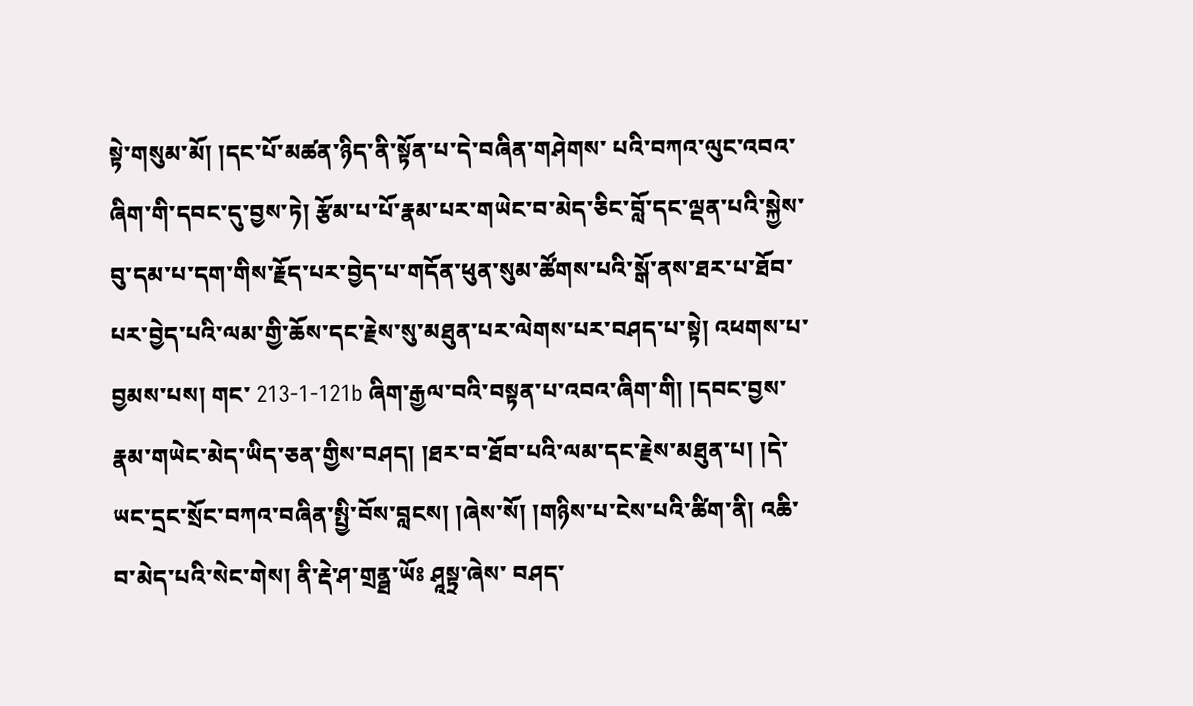སྟེ་གསུམ་མོ། །དང་པོ་མཚན་ཉིད་ནི་སྟོན་པ་དེ་བཞིན་གཤེགས་ པའི་བཀའ་ལུང་འབའ་ཞིག་གི་དབང་དུ་བྱས་ཏེ། རྩོམ་པ་པོ་རྣམ་པར་གཡེང་བ་མེད་ཅིང་བློ་དང་ལྡན་པའི་སྐྱེས་བུ་དམ་པ་དག་གིས་རྗོད་པར་བྱེད་པ་གདོན་ཕུན་སུམ་ཚོགས་པའི་སྒོ་ནས་ཐར་པ་ཐོབ་པར་བྱེད་པའི་ལམ་གྱི་ཆོས་དང་རྗེས་སུ་མཐུན་པར་ལེགས་པར་བཤད་པ་སྟེ། འཕགས་པ་བྱམས་པས། གང་ 213-1-121b ཞིག་རྒྱལ་བའི་བསྟན་པ་འབའ་ཞིག་གི། །དབང་བྱས་རྣམ་གཡེང་མེད་ཡིད་ཅན་གྱིས་བཤད། །ཐར་བ་ཐོབ་པའི་ལམ་དང་རྗེས་མཐུན་པ། །དེ་ཡང་དྲང་སྲོང་བཀའ་བཞིན་སྤྱི་བོས་བླངས། །ཞེས་སོ། །གཉིས་པ་ངེས་པའི་ཚིག་ནི། འཆི་བ་མེད་པའི་སེང་གེས། ནི་རྡེ་ཤ་གྲནྠ་ཡོཿ ཤཱསྟྲ་ཞེས་ བཤད་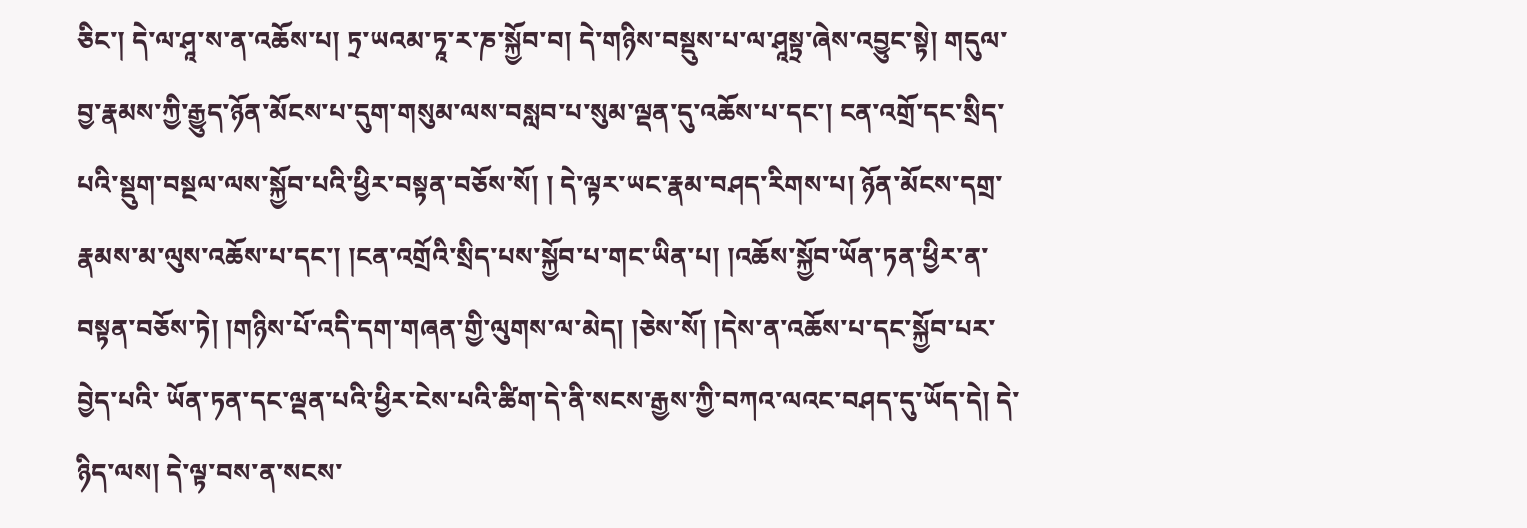ཅིང་། དེ་ལ་ཤཱ་ས་ན་འཆོས་པ། ཏྲ་ཡའམ་ཏཱ་ར་ཎ་སྐྱོབ་བ། དེ་གཉིས་བསྡུས་པ་ལ་ཤཱསྟྲ་ཞེས་འབྱུང་སྟེ། གདུལ་བྱ་རྣམས་ཀྱི་རྒྱུད་ཉོན་མོངས་པ་དུག་གསུམ་ལས་བསླབ་པ་སུམ་ལྡན་དུ་འཆོས་པ་དང་། ངན་འགྲོ་དང་སྲིད་པའི་སྡུག་བསྔལ་ལས་སྐྱོབ་པའི་ཕྱིར་བསྟན་བཅོས་སོ། ། དེ་ལྟར་ཡང་རྣམ་བཤད་རིགས་པ། ཉོན་མོངས་དགྲ་རྣམས་མ་ལུས་འཆོས་པ་དང་། །ངན་འགྲོའི་སྲིད་པས་སྐྱོབ་པ་གང་ཡིན་པ། །འཆོས་སྐྱོབ་ཡོན་ཏན་ཕྱིར་ན་བསྟན་བཅོས་ཏེ། །གཉིས་པོ་འདི་དག་གཞན་གྱི་ལུགས་ལ་མེད། །ཅེས་སོ། །དེས་ན་འཆོས་པ་དང་སྐྱོབ་པར་བྱེད་པའི་ ཡོན་ཏན་དང་ལྡན་པའི་ཕྱིར་ངེས་པའི་ཚིག་དེ་ནི་སངས་རྒྱས་ཀྱི་བཀའ་ལའང་བཤད་དུ་ཡོད་དེ། དེ་ཉིད་ལས། དེ་ལྟ་བས་ན་སངས་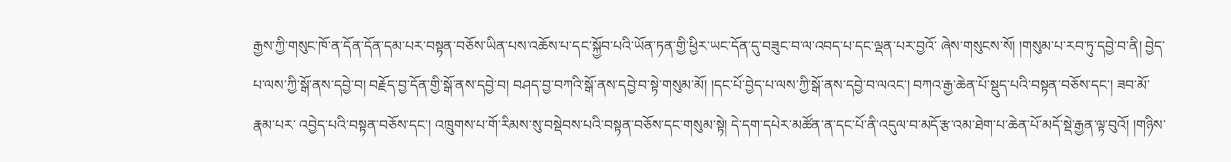རྒྱས་ཀྱི་གསུང་ཁོ་ན་དོན་དོན་དམ་པར་བསྟན་བཅོས་ཡིན་པས་འཆོས་པ་དང་སྐྱོབ་པའི་ཡོན་ཏན་གྱི་ཕྱིར་ཡང་དོན་དུ་བཟུང་བ་ལ་འབད་པ་དང་ལྡན་པར་བྱའོ་ ཞེས་གསུངས་སོ། །གསུམ་པ་རབ་ཏུ་དབྱེ་བ་ནི། བྱེད་པ་ལས་ཀྱི་སྒོ་ནས་དབྱེ་བ། བརྗོད་བྱ་དོན་གྱི་སྒོ་ནས་དབྱེ་བ། བཤད་བྱ་བཀའི་སྒོ་ནས་དབྱེ་བ་སྟེ་གསུམ་མོ། །དང་པོ་བྱེད་པ་ལས་ཀྱི་སྒོ་ནས་དབྱེ་བ་ལའང་། བཀའ་རྒྱ་ཆེན་པོ་སྡུད་པའི་བསྟན་བཅོས་དང་། ཟབ་མོ་རྣམ་པར་ འབྱེད་པའི་བསྟན་བཅོས་དང་། འཁྲུགས་པ་གོ་རིམས་སུ་བསྡེབས་པའི་བསྟན་བཅོས་དང་གསུམ་སྟེ། དེ་དག་དཔེར་མཚོན་ན་དང་པོ་ནི་འདུལ་བ་མདོ་རྩ་འམ་ཐེག་པ་ཆེན་པོ་མདོ་སྡེ་རྒྱན་ལྟ་བུའོ། །གཉིས་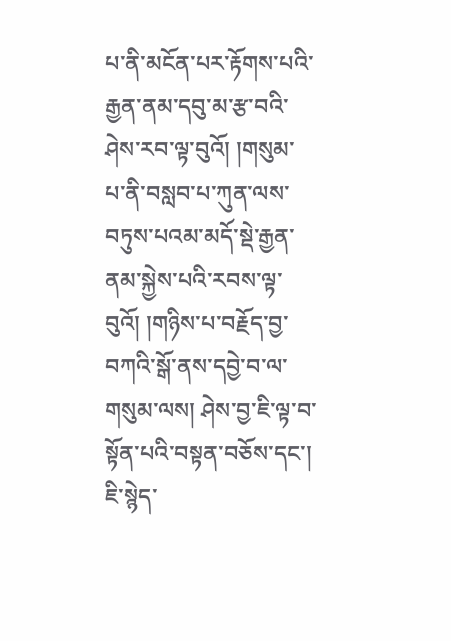པ་ནི་མངོན་པར་རྟོགས་པའི་རྒྱན་ནམ་དབུ་མ་རྩ་བའི་ཤེས་རབ་ལྟ་བུའོ། །གསུམ་ པ་ནི་བསླབ་པ་ཀུན་ལས་བཏུས་པའམ་མདོ་སྡེ་རྒྱན་ནམ་སྐྱེས་པའི་རབས་ལྟ་བུའོ། །གཉིས་པ་བརྗོད་བྱ་བཀའི་སྒོ་ནས་དབྱེ་བ་ལ་གསུམ་ལས། ཤེས་བྱ་ཇི་ལྟ་བ་སྟོན་པའི་བསྟན་བཅོས་དང་། ཇི་སྙེད་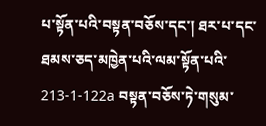པ་སྟོན་པའི་བསྟན་བཅོས་དང་། ཐར་པ་དང་ཐམས་ཅད་མཁྱེན་པའི་ལམ་སྟོན་པའི་ 213-1-122a བསྟན་བཅོས་ཏེ་གསུམ་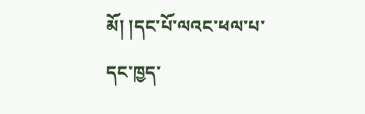མོ། །དང་པོ་ལའང་ཕལ་པ་དང་ཁྱད་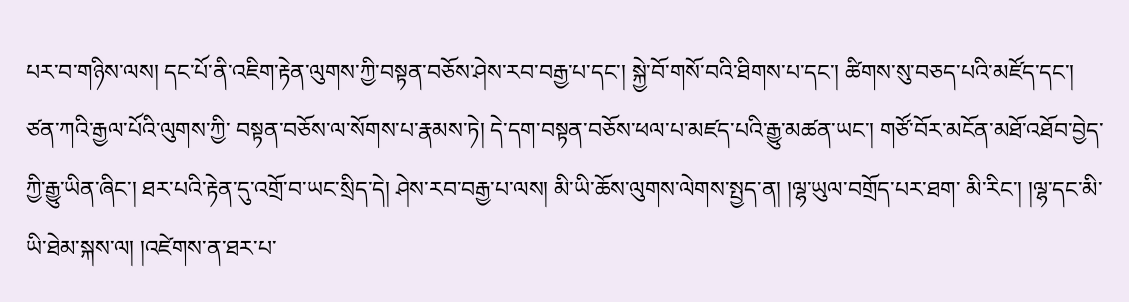པར་བ་གཉིས་ལས། དང་པོ་ནི་འཇིག་རྟེན་ལུགས་ཀྱི་བསྟན་བཅོས་ཤེས་རབ་བརྒྱ་པ་དང་། སྐྱེ་བོ་གསོ་བའི་ཐིགས་པ་དང་། ཚིགས་སུ་བཅད་པའི་མཛོད་དང་། ཙན་ཀའི་རྒྱལ་པོའི་ལུགས་ཀྱི་ བསྟན་བཅོས་ལ་སོགས་པ་རྣམས་ཏེ། དེ་དག་བསྟན་བཅོས་ཕལ་པ་མཛད་པའི་རྒྱུ་མཚན་ཡང་། གཙོ་བོར་མངོན་མཐོ་འཐོབ་བྱེད་ཀྱི་རྒྱུ་ཡིན་ཞིང་། ཐར་པའི་རྟེན་དུ་འགྲོ་བ་ཡང་སྲིད་དེ། ཤེས་རབ་བརྒྱ་པ་ལས། མི་ཡི་ཆོས་ལུགས་ལེགས་སྤྱད་ན། །ལྷ་ཡུལ་བགྲོད་པར་ཐག་ མི་རིང་། །ལྷ་དང་མི་ཡི་ཐེམ་སྐས་ལ། །འཛེགས་ན་ཐར་པ་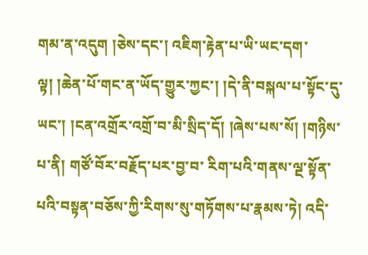གམ་ན་འདུག །ཅེས་དང་། འཇིག་རྟེན་པ་ཡི་ཡང་དག་ལྟ། །ཆེན་པོ་གང་ན་ཡོད་གྱུར་ཀྱང་། །དེ་ནི་བསྐལ་པ་སྟོང་དུ་ཡང་། །ངན་འགྲོར་འགྲོ་བ་མི་སྲིད་དོ། །ཞེས་པས་སོ། །གཉིས་པ་ནི། གཙོ་བོར་བརྗོད་པར་བྱ་བ་ རིག་པའི་གནས་ལྔ་སྟོན་པའི་བསྟན་བཅོས་ཀྱི་རིགས་སུ་གཏོགས་པ་རྣམས་ཏེ། འདི་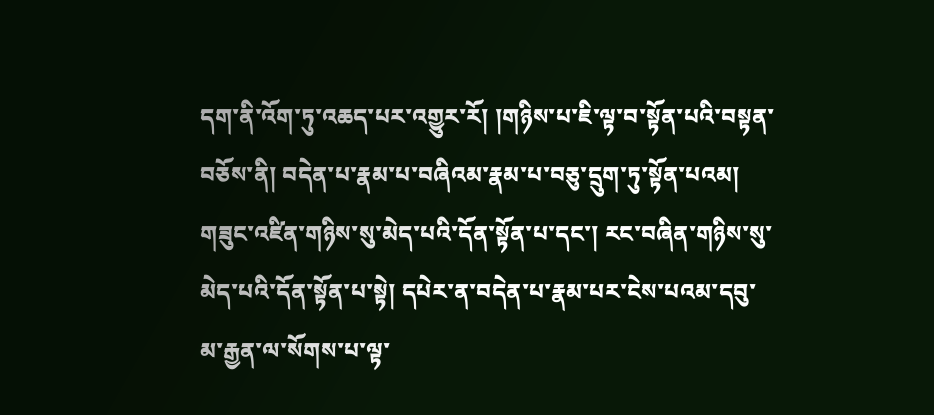དག་ནི་འོག་ཏུ་འཆད་པར་འགྱུར་རོ། །གཉིས་པ་ཇི་ལྟ་བ་སྟོན་པའི་བསྟན་བཅོས་ནི། བདེན་པ་རྣམ་པ་བཞིའམ་རྣམ་པ་བཅུ་དྲུག་ཏུ་སྟོན་པའམ། གཟུང་འཛིན་གཉིས་སུ་མེད་པའི་དོན་སྟོན་པ་དང་། རང་བཞིན་གཉིས་སུ་མེད་པའི་དོན་སྟོན་པ་སྟེ། དཔེར་ན་བདེན་པ་རྣམ་པར་ངེས་པའམ་དབུ་མ་རྒྱན་ལ་སོགས་པ་ལྟ་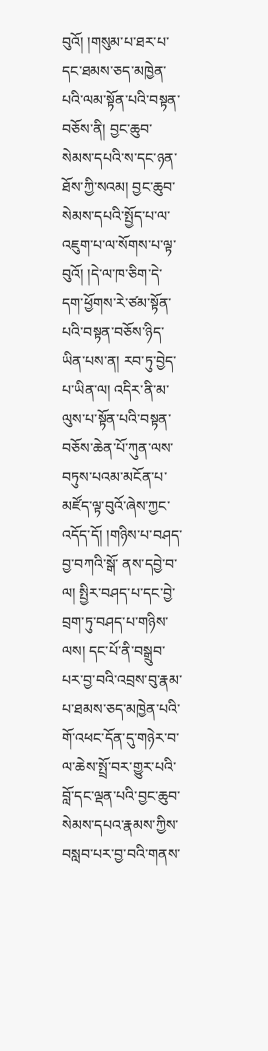བུའོ། །གསུམ་པ་ཐར་པ་དང་ཐམས་ཅད་མཁྱེན་པའི་ལམ་སྟོན་པའི་བསྟན་བཅོས་ནི། བྱང་ཆུབ་སེམས་དཔའི་ས་དང་ཉན་ཐོས་ཀྱི་སའམ། བྱང་ཆུབ་སེམས་དཔའི་སྤྱོད་པ་ལ་ འཇུག་པ་ལ་སོགས་པ་ལྟ་བུའོ། །དེ་ལ་ཁ་ཅིག་དེ་དག་ཕྱོགས་རེ་ཙམ་སྟོན་པའི་བསྟན་བཅོས་ཉིད་ཡིན་པས་ན། རབ་ཏུ་བྱེད་པ་ཡིན་ལ། འདིར་ནི་མ་ལུས་པ་སྟོན་པའི་བསྟན་བཅོས་ཆེན་པོ་ཀུན་ལས་བཏུས་པའམ་མངོན་པ་མཛོད་ལྟ་བུའོ་ཞེས་ཀྱང་འདོད་དོ། །གཉིས་པ་བཤད་བྱ་བཀའི་སྒོ་ ནས་དབྱེ་བ་ལ། སྤྱིར་བཤད་པ་དང་བྱེ་བྲག་ཏུ་བཤད་པ་གཉིས་ལས། དང་པོ་ནི་བསྒྲུབ་པར་བྱ་བའི་འབྲས་བུ་རྣམ་པ་ཐམས་ཅད་མཁྱེན་པའི་གོ་འཕང་དོན་དུ་གཉེར་བ་ལ་ཆེས་སྤྲོ་བར་གྱུར་པའི་བློ་དང་ལྡན་པའི་བྱང་ཆུབ་སེམས་དཔའ་རྣམས་ཀྱིས་བསླབ་པར་བྱ་བའི་གནས་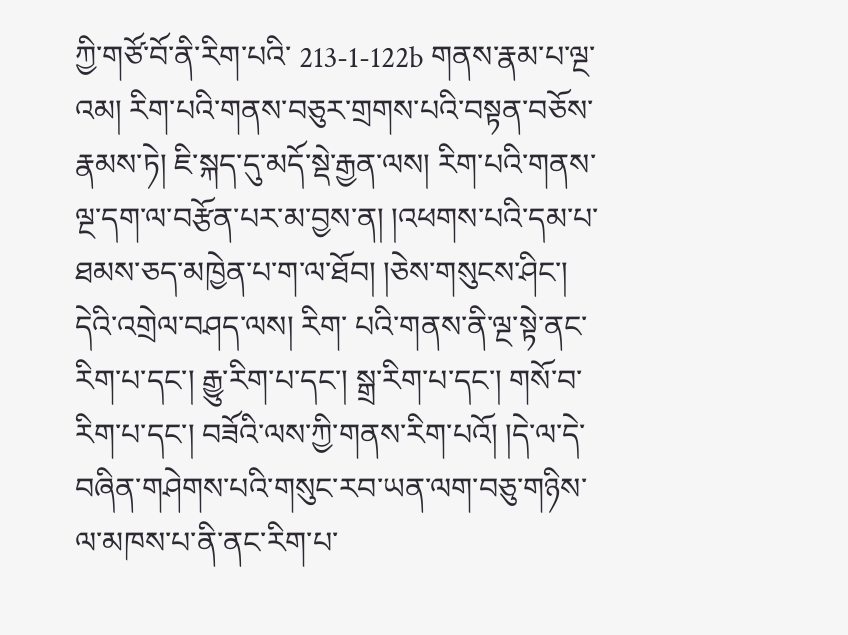ཀྱི་གཙོ་བོ་ནི་རིག་པའི་ 213-1-122b གནས་རྣམ་པ་ལྔ་འམ། རིག་པའི་གནས་བཅུར་གྲགས་པའི་བསྟན་བཅོས་རྣམས་ཏེ། ཇི་སྐད་དུ་མདོ་སྡེ་རྒྱན་ལས། རིག་པའི་གནས་ལྔ་དག་ལ་བརྩོན་པར་མ་བྱས་ན། །འཕགས་པའི་དམ་པ་ཐམས་ཅད་མཁྱེན་པ་ག་ལ་ཐོབ། །ཅེས་གསུངས་ཤིང་། དེའི་འགྲེལ་བཤད་ལས། རིག་ པའི་གནས་ནི་ལྔ་སྟེ་ནང་རིག་པ་དང་། རྒྱུ་རིག་པ་དང་། སྒྲ་རིག་པ་དང་། གསོ་བ་རིག་པ་དང་། བཟོའི་ལས་ཀྱི་གནས་རིག་པའོ། །དེ་ལ་དེ་བཞིན་གཤེགས་པའི་གསུང་རབ་ཡན་ལག་བཅུ་གཉིས་ལ་མཁས་པ་ནི་ནང་རིག་པ་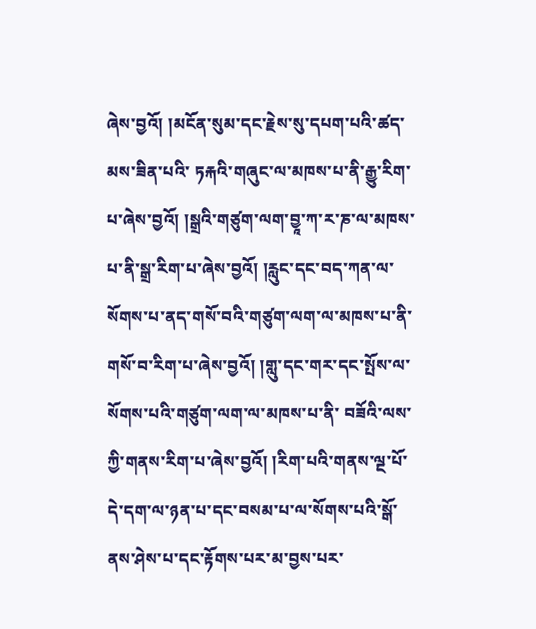ཞེས་བྱའོ། །མངོན་སུམ་དང་རྗེས་སུ་དཔག་པའི་ཚད་མས་ཟིན་པའི་ ཏརྐའི་གཞུང་ལ་མཁས་པ་ནི་རྒྱུ་རིག་པ་ཞེས་བྱའོ། །སྒྲའི་གཙུག་ལག་བྱཱ་ཀ་ར་ཎ་ལ་མཁས་པ་ནི་སྒྲ་རིག་པ་ཞེས་བྱའོ། །རླུང་དང་བད་ཀན་ལ་སོགས་པ་ནད་གསོ་བའི་གཙུག་ལག་ལ་མཁས་པ་ནི་གསོ་བ་རིག་པ་ཞེས་བྱའོ། །གླུ་དང་གར་དང་སྤོས་ལ་སོགས་པའི་གཙུག་ལག་ལ་མཁས་པ་ནི་ བཟོའི་ལས་ཀྱི་གནས་རིག་པ་ཞེས་བྱའོ། །རིག་པའི་གནས་ལྔ་པོ་དེ་དག་ལ་ཉན་པ་དང་བསམ་པ་ལ་སོགས་པའི་སྒོ་ནས་ཤེས་པ་དང་རྟོགས་པར་མ་བྱས་པར་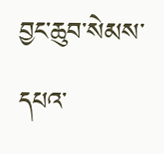བྱང་ཆུབ་སེམས་དཔའ་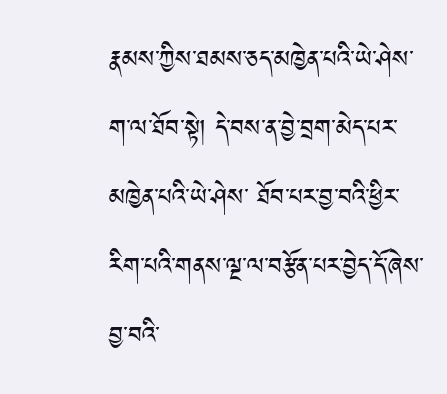རྣམས་ཀྱིས་ཐམས་ཅད་མཁྱེན་པའི་ཡེ་ཤེས་ག་ལ་ཐོབ་སྟེ། དེ་བས་ན་བྱེ་བྲག་མེད་པར་མཁྱེན་པའི་ཡེ་ཤེས་ ཐོབ་པར་བྱ་བའི་ཕྱིར་རིག་པའི་གནས་ལྔ་ལ་བརྩོན་པར་བྱེད་དོ་ཞེས་བྱ་བའི་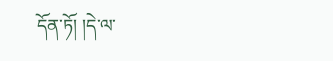དོན་ཏོ། །དེ་ལ་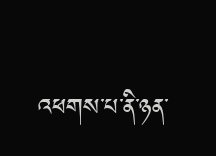འཕགས་པ་ནི་ཉན་